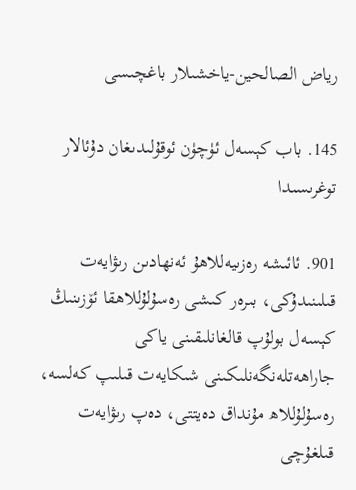رياض الصالحين-ياخشىلار باغچىسى

145. باب كېسەل ئۈچۈن ئوقۇلىدىغان دۇئالار توغرىسىدا

901. ئائىشە رەزىيەللاھۇ ئەنھادىن رىۋايەت قىلىنىدۇكى، بىرەر كىشى رەسۇلۇللاھقا ئۆزىنىڭ كېسەل بولۇپ قالغانلىقىنى ياكى جاراھەتلەنگەنلىكىنى شىكايەت قىلىپ كەلسە، رەسۇلۇللاھ مۇنداق دەيتتى، دەپ رىۋايەت قىلغۇچى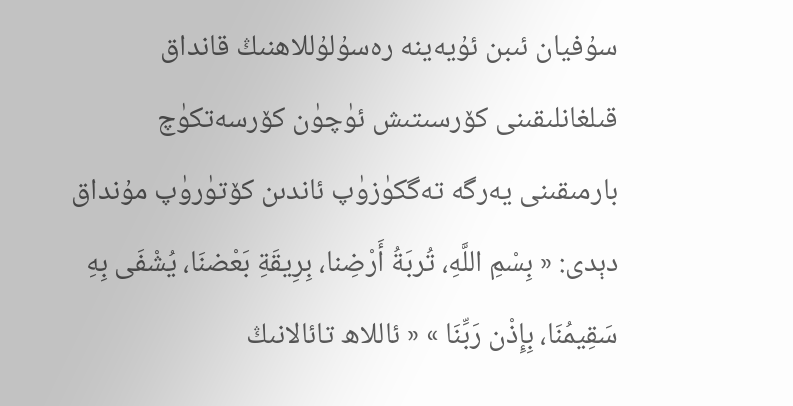سۇفيان ئىبن ئۇيەينە رەسۇلۇللاھنىڭ قانداق قىلغانلىقىنى كۆرسىتىش ئۈچۈن كۆرسەتكۈچ بارمىقىنى يەرگە تەگكۈزۈپ ئاندىن كۆتۈرۈپ مۇنداق دېدى: « بِسْمِ اللَّهِ، تُربَةُ أَرْضِنا، بِرِيقَةِ بَعْضنَا، يُشْفَى بِهِ سَقِيمُنَا، بِإِذْن رَبِّنَا » « ئاللاھ تائالانىڭ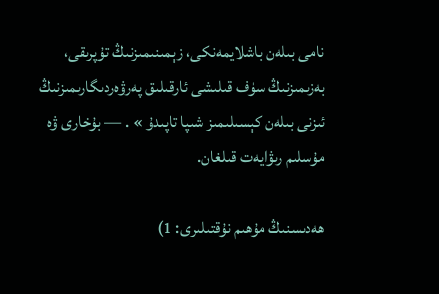نامى بىلەن باشلايمەنكى، زېمىنىمىزنىڭ تۇپرىقى، بەزىمىزنىڭ سۈف قىلىشى ئارقىلىق پەرۋەردىگارىمىزنىڭ ئىزنى بىلەن كېسىلىمىز شىپا تاپىدۇ » . ― بۇخارى ۋە مۇسلىم رىۋايەت قىلغان.

ھەدىسنىڭ مۇھىم نۇقتىلىرى: 1)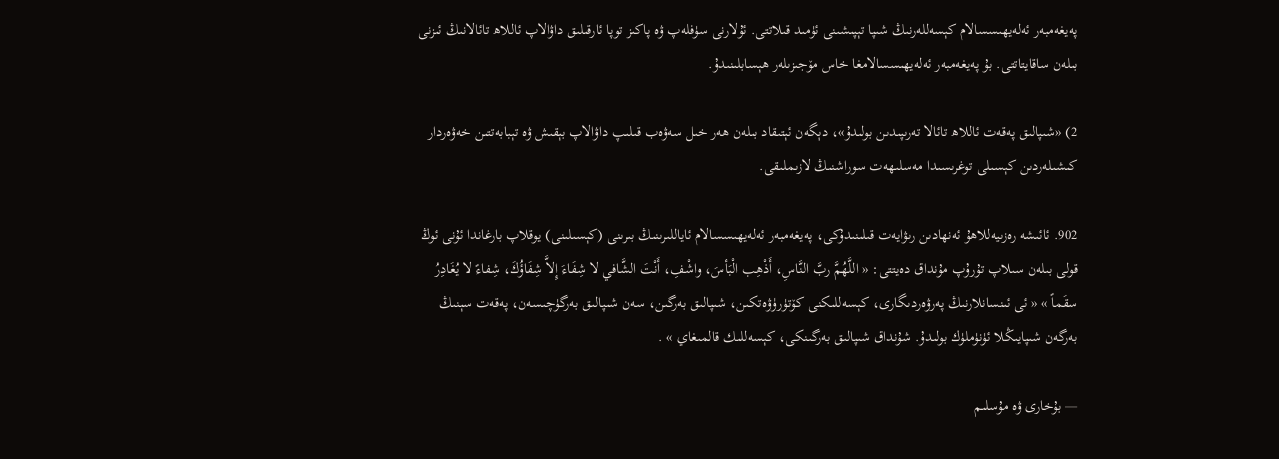پەيغەمبەر ئەلەيھىسسالام كېسەللەرنىڭ شىپا تېپىشىنى ئۈمىد قىلاتتى. ئۇلارنى سۈفلەپ ۋە پاكىز توپا ئارقىلىق داۋالاپ ئاللاھ تائالانىڭ ئىزنى بىلەن ساقايتاتتى. بۇ پەيغەمبەر ئەلەيھىسسالامغا خاس مۆجىزىلەر ھېسابلىنىدۇ.

2) «شىپالىق پەقەت ئاللاھ تائالا تەرىپىدىن بولىدۇ»، دېگەن ئېتىقاد بىلەن ھەر خىل سەۋەب قىلىپ داۋالاپ بېقىش ۋە تېبابەتتىن خەۋەردار كىشىلەردىن كېسىلى توغرىسىدا مەسلىھەت سوراشنىڭ لازىملىقى.

902. ئائىشە رەزىيەللاھۇ ئەنھادىن رىۋايەت قىلىنىدۇكى، پەيغەمبەر ئەلەيھىسسالام ئاياللىرىنىڭ بىرىنى (كېسىلىنى) يوقلاپ بارغاندا ئۇنى ئوڭ قولى بىلەن سىلاپ تۇرۇپ مۇنداق دەيتتى: « اللَّهُمَّ ربَّ النَّاسِ، أَذْهِب الْبَأسَ، واشْفِ، أَنْتَ الشَّافي لا شِفَاءَ إِلاَّ شِفَاؤُكَ، شِفاءً لا يُغَادِرُ سقَماً » « ئى ئىنسانلارنىڭ پەرۋەردىگارى، كېسەللىكنى كۆتۈرۈۋەتكىن، شىپالىق بەرگىن، سەن شىپالىق بەرگۈچىسەن، پەقەت سېنىڭ بەرگەن شىپايىڭلا ئۈنۈملۈك بولىدۇ. شۇنداق شىپالىق بەرگىنكى، كېسەللىك قالمىغاي » .

― بۇخارى ۋە مۇسلىم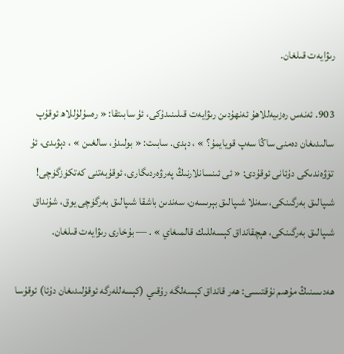رىۋايەت قىلغان.

903. ئەنەس رەزىيەللاھۇ ئەنھۇدىن رىۋايەت قىلىنىدۇكى، ئۇ سابىتقا: « رەسۇلۇللاھ ئوقۇپ سالىدىغان دەمنى ساڭا سەپ قويايمۇ؟ » ، دېدى. سابىت: « بولىدۇ، سالغىن » ، دېۋىدى، ئۇ تۆۋەندىكى دۇئانى ئوقۇدى: « ئى ئىنسانلارنىڭ پەرۋەردىگارى، ئوقۇبەتنى كەتكۈزگۈچى! شىپالىق بەرگىنكى، سەنلا شىپالىق بېرىسەن، سەندىن باشقا شىپالىق بەرگۈچى يوق، شۇنداق شىپالىق بەرگىنكى، ھېچقانداق كېسەللىك قالمىغاي » . ― بۇخارى رىۋايەت قىلغان.

ھەدىسنىڭ مۇھىم نۇقتىسى: ھەر قانداق كېسەلگە رۇقىي (كېسەللەرگە ئوقۇلىدىغان دۇئا) ئوقۇسا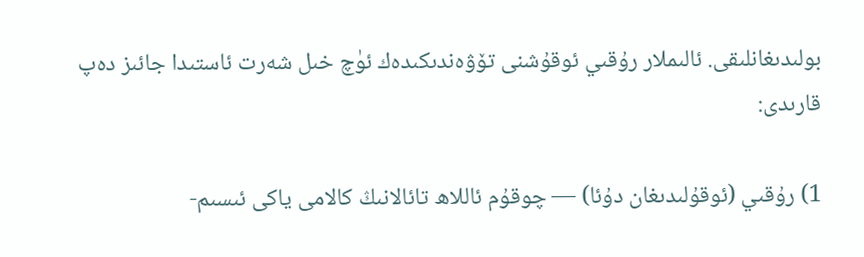بولىدىغانلىقى. ئالىملار رۇقىي ئوقۇشنى تۆۋەندىكىدەك ئۈچ خىل شەرت ئاستىدا جائىز دەپ قارىدى:

1) رۇقىي (ئوقۇلىدىغان دۇئا) ― چوقۇم ئاللاھ تائالانىڭ كالامى ياكى ئىسىم-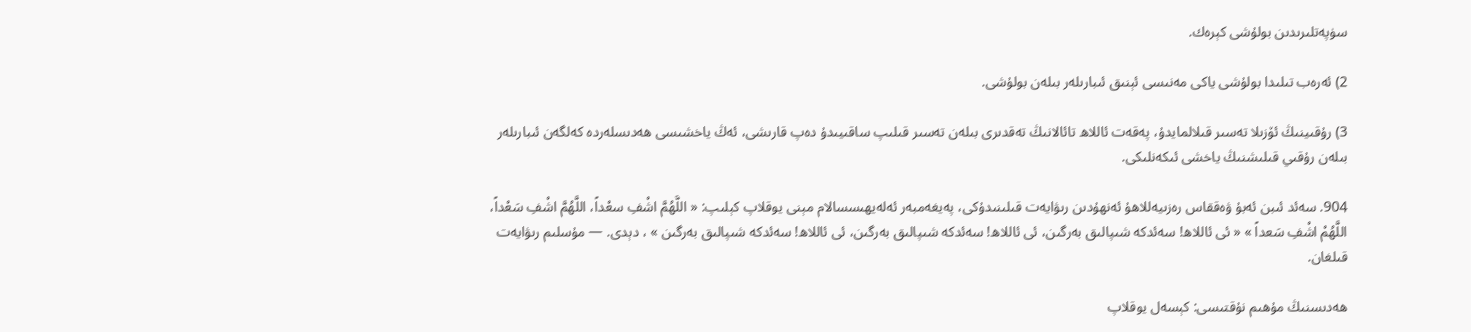سۈپەتلىرىدىن بولۇشى كېرەك.

2) ئەرەب تىلىدا بولۇشى ياكى مەنىسى ئېنىق ئىبارىلەر بىلەن بولۇشى.

3) رۇقىينىڭ ئۆزىلا تەسىر قىلالمايدۇ، پەقەت ئاللاھ تائالانىڭ تەقدىرى بىلەن تەسىر قىلىپ ساقىيىدۇ دەپ قارىشى، ئەڭ ياخشىسى ھەدىسلەردە كەلگەن ئىبارىلەر بىلەن رۇقىي قىلىشنىڭ ياخشى ئىكەنلىكى.

904. سەئد ئىبن ئەبۇ ۋەققاس رەزىيەللاھۇ ئەنھۇدىن رىۋايەت قىلىنىدۇكى، پەيغەمبەر ئەلەيھىسسالام مېنى يوقلاپ كېلىپ: « اللَّهُمَّ اشْفِ سعْداً، اللَّهُمَّ اشْفِ سَعْداً، اللَّهُمْ اشْفِ سَعداً » « ئى ئاللاھ! سەئدكە شىپالىق بەرگىن، ئى ئاللاھ! سەئدكە شىپالىق بەرگىن، ئى ئاللاھ! سەئدكە شىپالىق بەرگىن » ، دېدى. ― مۇسلىم رىۋايەت قىلغان.

ھەدىسنىڭ مۇھىم نۇقتىسى: كېسەل يوقلاپ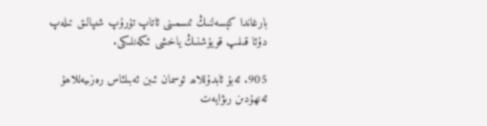بارغاندا كېسەلنىڭ ئىسمىنى ئاتاپ تۇرۇپ شىپالىق تىلەپ دۇئا قىلىپ قويۇشنىڭ ياخشى ئىكەنلىكى.

905. ئەبۇ ئابدۇللاھ ئوسمان ئىبن ئەبىلئاس رەزىيەللاھۇ ئەنھۇدىن رىۋايەت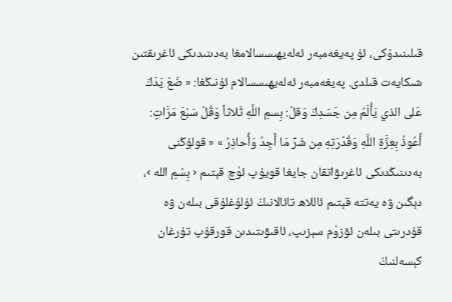قىلىنىدۇكى، ئۇ پەيغەمبەر ئەلەيھىسسالامغا بەدىنىدىكى ئاغرىقتىن شىكايەت قىلدى. پەيغەمبەر ئەلەيھىسسالام ئۇنىڭغا: « ضَعْ يَدَكَ عَلى الذي يَأْلَمُ مِن جَسَدِكَ وَقلْ: بِسمِ اللَّهِ ثَلاثاً وَقُلْ سَبْعَ مَرَّاتٍ: أَعُوذُ بِعِزَّةِ اللَّهِ وَقُدْرَتِهِ مِن شَرِّ مَا أَجِدُ وَأُحاذِرُ » « قولۇڭنى بەدىنىڭدىكى ئاغرىۋاتقان جايغا قويۇپ ئۈچ قېتىم ‹ بِسْمِ الله ›، دېگىن ۋە يەتتە قېتىم ئاللاھ تائالانىڭ ئۇلۇغلۇقى بىلەن ۋە قۇدرىتى بىلەن ئۆزۈم سېزىپ، ئاقىۋىتىدىن قورقۇپ تۇرغان كېسەلنىڭ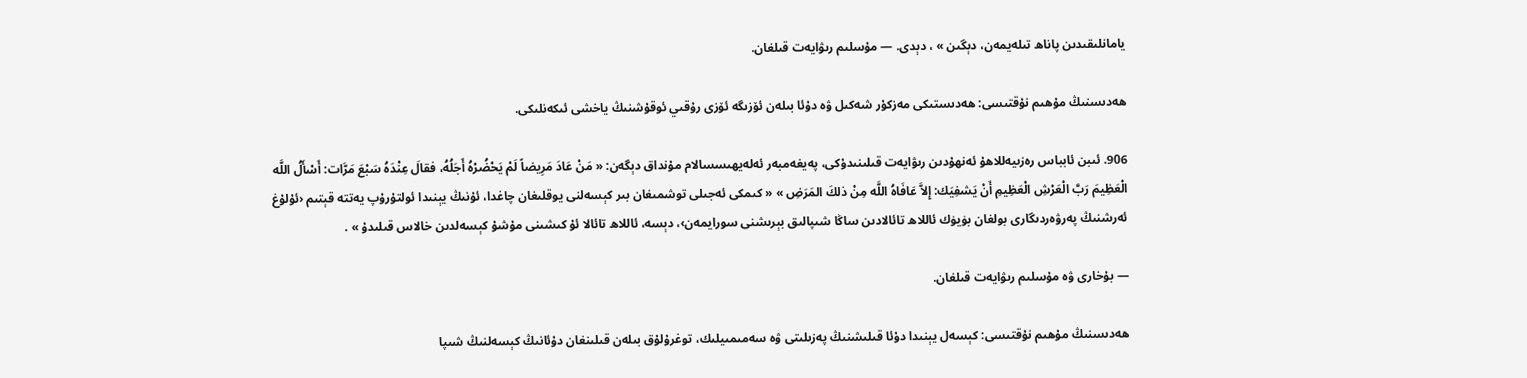يامانلىقىدىن پاناھ تىلەيمەن، دېگىن » ، دېدى. ― مۇسلىم رىۋايەت قىلغان.

ھەدىسنىڭ مۇھىم نۇقتىسى: ھەدىستىكى مەزكۇر شەكىل ۋە دۇئا بىلەن ئۆزىگە ئۆزى رۇقىي ئوقۇشنىڭ ياخشى ئىكەنلىكى.

906. ئىبن ئابباس رەزىيەللاھۇ ئەنھۇدىن رىۋايەت قىلىنىدۇكى، پەيغەمبەر ئەلەيھىسسالام مۇنداق دېگەن: « مَنْ عَادَ مَرِيضاً لَمْ يَحْضُرْهُ أَجَلُهُ، فقالَ عِنْدَهُ سَبْعَ مَرَّات: أَسْأَلُ اللَّه الْعَظِيمَ رَبَّ الْعَرْشِ الْعَظِيمِ أَنْ يَشفِيَك: إِلاَّ عَافَاهُ اللَّه مِنْ ذلكَ المَرَضِ » « كىمكى ئەجىلى توشمىغان بىر كېسەلنى يوقلىغان چاغدا، ئۇنىڭ يېنىدا ئولتۇرۇپ يەتتە قېتىم ‹ئۇلۇغ ئەرشنىڭ پەرۋەردىگارى بولغان بۈيۈك ئاللاھ تائالادىن ساڭا شىپالىق بېرىشنى سورايمەن›، دېسە، ئاللاھ تائالا ئۇ كىشىنى مۇشۇ كېسەلدىن خالاس قىلىدۇ » .

― بۇخارى ۋە مۇسلىم رىۋايەت قىلغان.

ھەدىسنىڭ مۇھىم نۇقتىسى: كېسەل يېنىدا دۇئا قىلىشنىڭ پەزىلىتى ۋە سەمىمىيلىك، توغرۇلۇق بىلەن قىلىنغان دۇئانىڭ كېسەلنىڭ شىپا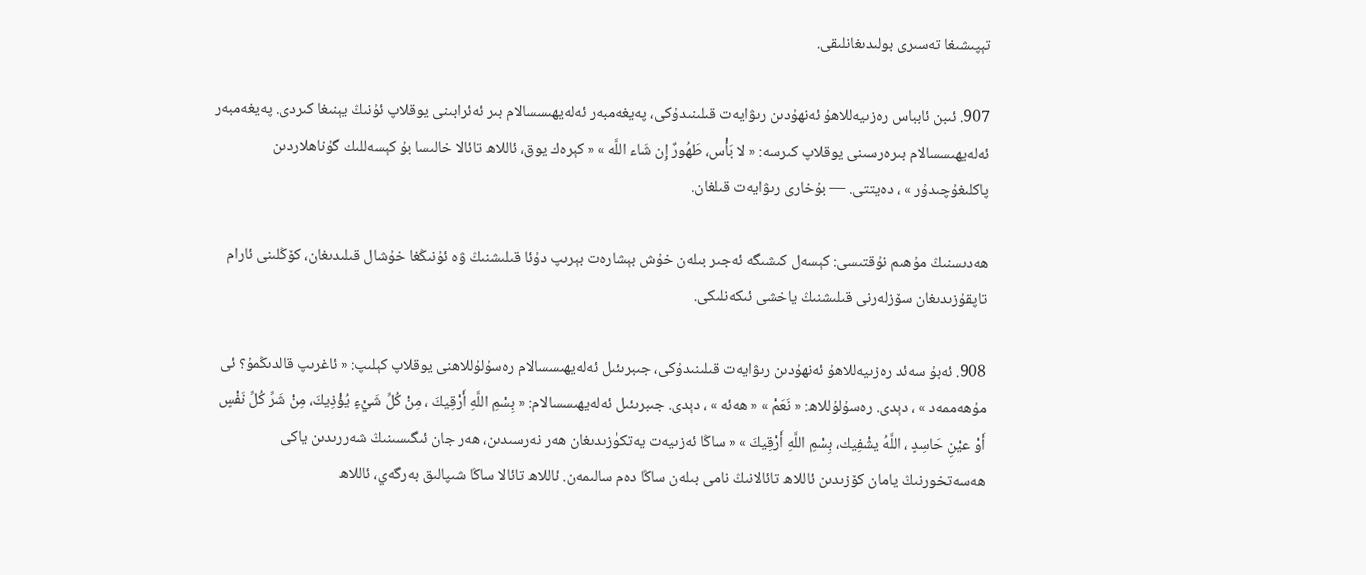تېپىشىغا تەسىرى بولىدىغانلىقى.

907. ئىبن ئابباس رەزىيەللاھۇ ئەنھۇدىن رىۋايەت قىلىنىدۇكى، پەيغەمبەر ئەلەيھىسسالام بىر ئەئرابىنى يوقلاپ ئۇنىڭ يېنىغا كىردى. پەيغەمبەر ئەلەيھىسسالام بىرەرسىنى يوقلاپ كىرسە: « لا بَأْس، طَهُورٌ إِن شَاء اللَّه » « كېرەك يوق، ئاللاھ تائالا خالىسا بۇ كېسەللىك گۇناھلاردىن پاكلىغۇچىدۇر » ، دەيتتى. ― بۇخارى رىۋايەت قىلغان.

ھەدىسنىڭ مۇھىم نۇقتىسى: كېسەل كىشىگە ئەجىر بىلەن خۇش بېشارەت بېرىپ دۇئا قىلىشنىڭ ۋە ئۇنىڭغا خۇشال قىلىدىغان، كۆڭلىنى ئارام تاپقۇزىدىغان سۆزلەرنى قىلىشنىڭ ياخشى ئىكەنلىكى.

908. ئەبۇ سەئد رەزىيەللاھۇ ئەنھۇدىن رىۋايەت قىلىنىدۇكى، جىبرىئىل ئەلەيھىسسالام رەسۇلۇللاھنى يوقلاپ كېلىپ: « ئاغرىپ قالدىڭمۇ؟ ئى مۇھەممەد » ، دېدى. رەسۇلۇللاھ: « نَعَمْ » « ھەئە » ، دېدى. جىبرىئىل ئەلەيھىسسالام: « بِسْمِ اللَّهِ أَرْقِيكَ ، مِنْ كُلِّ شَيْءٍ يُؤْذِيكَ، مِنْ شَرِّ كُلِّ نَفْسٍ أَوْ عيْنِ حَاسِدٍ ، اللَّهُ يشْفِيك، بِسْمِ اللَّهِ أَرْقِيكَ » « ساڭا ئەزىيەت يەتكۈزىدىغان ھەر نەرسىدىن، ھەر جان ئىگىسىنىڭ شەررىدىن ياكى ھەسەتخورنىڭ يامان كۆزىدىن ئاللاھ تائالانىڭ نامى بىلەن ساڭا دەم سالىمەن. ئاللاھ تائالا ساڭا شىپالىق بەرگەي، ئاللاھ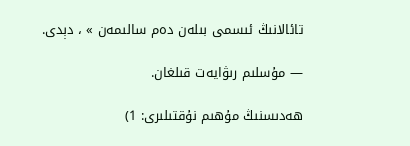تائالانىڭ ئىسمى بىلەن دەم سالىمەن » ، دېدى.

― مۇسلىم رىۋايەت قىلغان.

ھەدىسنىڭ مۇھىم نۇقتىلىرى: 1)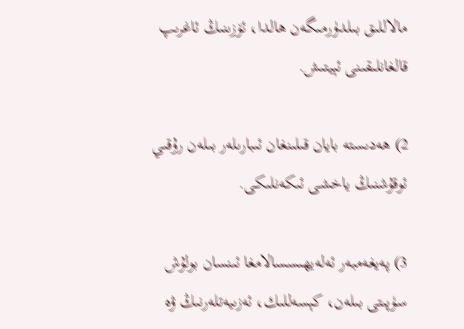مالاللىق بىلدۈرمىگەن ھالدا، ئۆزىنىڭ ئاغرىپ قالغانلىقىنى ئېيتىش.

2) ھەدىستە بايان قىلىنغان ئىبارىلەر بىلەن رۇقىي ئوقۇشنىڭ ياخشى ئىكەنلىكى.

3) پەيغەمبەر ئەلەيھىسسالامغا ئىنسان بولۇش سۈپىتى بىلەن، كېسەللىك، ئەزىيەتلەرنىڭ ۋە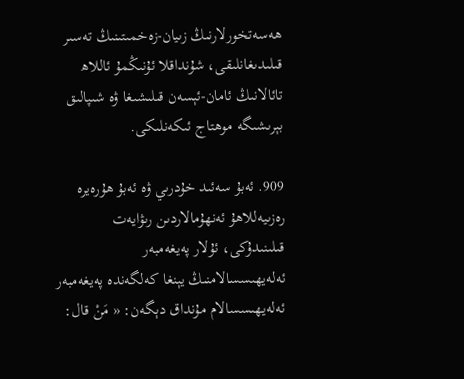ھەسەتخورلارنىڭ زىيان-زەخمىتىنىڭ تەسىر قىلىدىغانلىقى، شۇنداقلا ئۇنىڭمۇ ئاللاھ تائالانىڭ ئامان-ئېسەن قىلىشىغا ۋە شىپالىق بېرىشىگە موھتاج ئىكەنلىكى.

909. ئەبۇ سەئىد خۇدرىي ۋە ئەبۇ ھۇرەيرە رەزىيەللاھۇ ئەنھۇمالاردىن رىۋايەت قىلىنىدۇكى، ئۇلار پەيغەمبەر ئەلەيھىسسالامنىڭ يېنغا كەلگەندە پەيغەمبەر ئەلەيھىسسالام مۇنداق دېگەن: « مَنْ قال: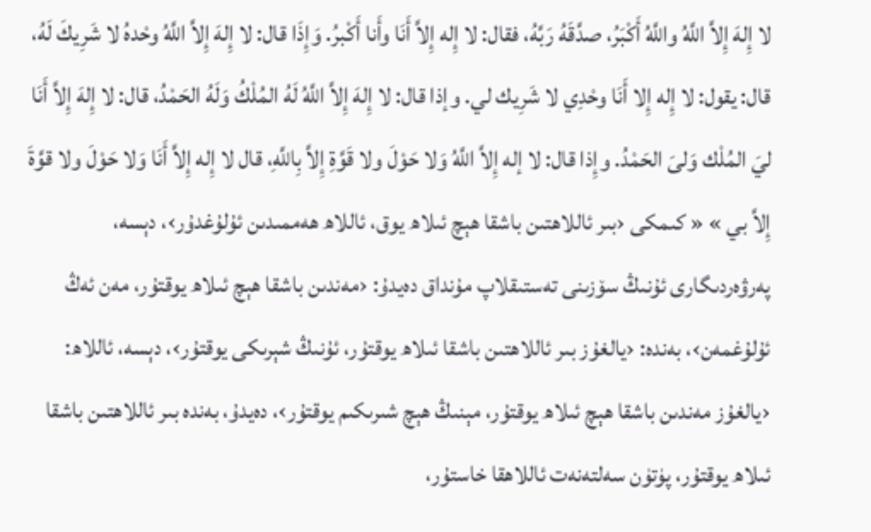لا إِلهَ إِلاَّ اللَّهُ واللَّهُ أَكْبَرُ، صدَّقَهُ رَبَّهُ، فقال: لا إِله إِلاَّ أَنَا وأَنا أَكْبرُ. وَإِذَا قال: لا إِلهَ إِلاَّ اللَّهُ وحْدهُ لا شَرِيكَ لَهُ، قال: يقول: لا إِله إِلا أَنَا وحْدِي لا شَرِيك لي. وإذا قال: لا إِلهَ إِلاَّ اللَّهُ لَهُ المُلْكُ وَلَهُ الحَمْدُ، قال: لا إِلهَ إِلاَّ أَنَا ليَ المُلْك وَلىَ الحَمْدُ. وإِذا قال: لا إله إِلاَّ اللَّهُ وَلا حَوْلَ ولا قَوَّةِ إِلاَّ بِاللَّهِ، قال لا إِله إِلاَّ أَنَا وَلا حَوْلَ ولا قوَّةَ إِلاَّ بي » « كىمكى ‹بىر ئاللاھتىن باشقا ھېچ ئىلاھ يوق، ئاللاھ ھەممىدىن ئۇلۇغدۇر›، دېسە، پەرۋەردىگارى ئۇنىڭ سۆزىنى تەستىقلاپ مۇنداق دەيدۇ: ‹مەندىن باشقا ھېچ ئىلاھ يوقتۇر، مەن ئەڭ ئۇلۇغمەن›، بەندە: ‹يالغۇز بىر ئاللاھتىن باشقا ئىلاھ يوقتۇر، ئۇنىڭ شېرىكى يوقتۇر›، دېسە، ئاللاھ: ‹يالغۇز مەندىن باشقا ھېچ ئىلاھ يوقتۇر، مېنىڭ ھېچ شىرىكىم يوقتۇر›، دەيدۇ، بەندە بىر ئاللاھتىن باشقا ئىلاھ يوقتۇر، پۈتۈن سەلتەنەت ئاللاھقا خاستۇر،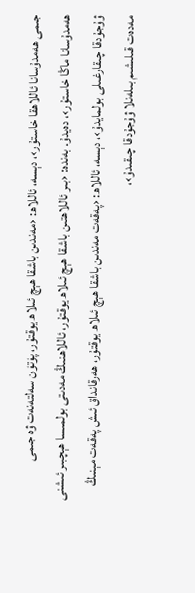جىمى ھەمدۇسانا ئاللاھقا خاستۇر›، دېسە، ئاللاھ: ‹مەندىن باشقا ھېچ ئىلاھ يوقتۇر، پۈتۈن سەلتەنەت ۋە جىمى ھەمدۇسانا ماڭا خاستۇر›، دەيدۇ. بەندە: ‹بىر ئاللاھتىن باشقا ھېچ ئىلاھ يوقتۇر، ئاللاھنىڭ مەدىتى بولمىسا ھېچبىر ئىشنى ۋۇجۇدقا چىقارغىلى بولمايدۇ›، دېسە، ئاللاھ: ‹پەقەت مەندىن باشقا ھېچ ئىلاھ يوقتۇر، ھەرقانداق ئىش پەقەت مېنىڭ مەدەت قىلىشىم بىلەنلا ۋۇجۇدقا چىقىدۇ›،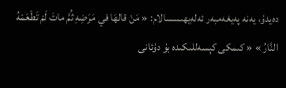دەيدۇ، يەنە پەيغەمبەر ئەلەيھىسسالام: « مَنْ قالهَا في مَرَضِهِ ثُمَّ ماتَ لَمْ تَطْعَمْهُ النَّارُ » « كىمكى كېسەللىكىدە بۇ دۇئانى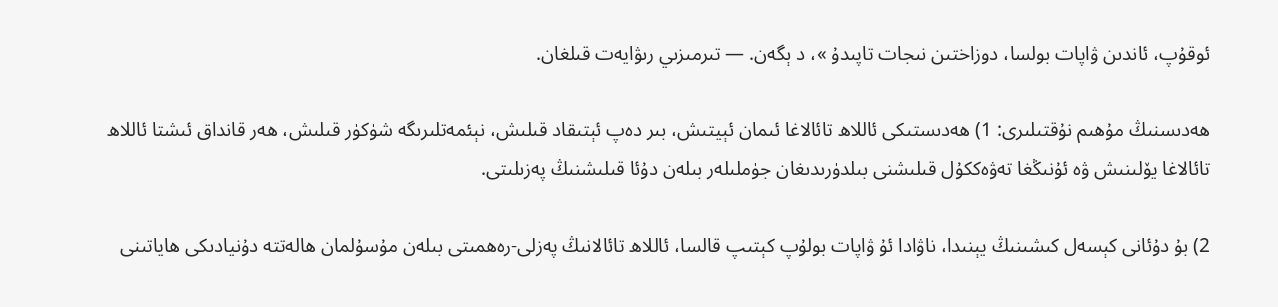ئوقۇپ، ئاندىن ۋاپات بولسا، دوزاختىن نىجات تاپىدۇ »، د ېگەن. ― تىرمىزىي رىۋايەت قىلغان.

ھەدىسنىڭ مۇھىم نۇقتىلىرى: 1) ھەدىستىكى ئاللاھ تائالاغا ئىمان ئېيتىش، بىر دەپ ئېتىقاد قىلىش، نېئمەتلىرىگە شۈكۈر قىلىش، ھەر قانداق ئىشتا ئاللاھ تائالاغا يۆلىنىش ۋە ئۇنىڭغا تەۋەككۇل قىلىشنى بىلدۈرىدىغان جۈملىلەر بىلەن دۇئا قىلىشنىڭ پەزىلىتى.

2) بۇ دۇئانى كېسەل كىشىنىڭ يېنىدا، ناۋادا ئۇ ۋاپات بولۇپ كېتىپ قالسا، ئاللاھ تائالانىڭ پەزلى-رەھمىتى بىلەن مۇسۇلمان ھالەتتە دۇنيادىكى ھاياتىنى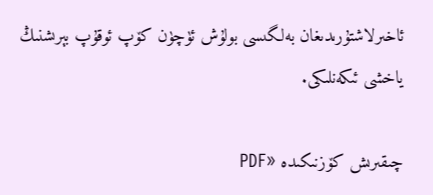ئاخىرلاشتۇرىدىغان بەلگىسى بولۇش ئۈچۈن كۆپ ئوقۇپ بېرىشنىڭ ياخشى ئىكەنلىكى.

چىقىرىش كۆزنىكىدە «PDF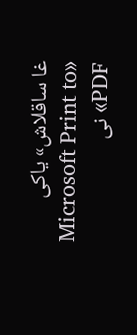غا ساقلاش» ياكى «Microsoft Print to PDF» نى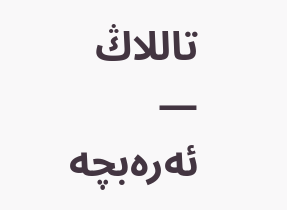تاللاڭ — ئەرەبچە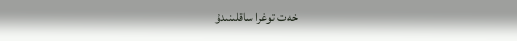خەت توغرا ساقلىنىدۇ